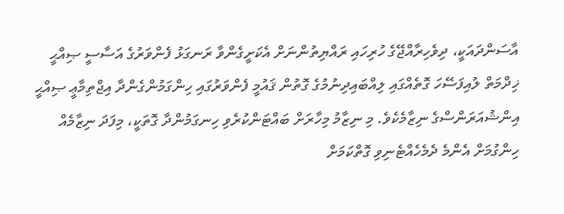އާސަންދައަކީ، ދިވެހިރާއްޖޭގެ ހުރިހައި ރައްޔިތުންނަށް އެކަށީގެންވާ ރަނގަޅު ފެންވަރުގެ އަސާސީ ޞިއްޙީ ޚިދްމަތް ލުއިފަސޭހަ ގޮތެއްގައި ލިއްބައިދިނުމުގެ ގޮތުން ޤައުމީ ފެންވަރުގައި ހިންގަމުންގެންދާ އިޖްތިމާޢީ ޞިއްޙީ އިންޝުއަރަންސްގެ ނިޒާމެކެވެ. މި ނިޒާމު މިހާރަށް ބައްޓަންކުރެވި ހިނގަމުންދާ ގޮތަކީ، މިފަދަ ނިޒާމެއް ހިންގުމަށް އެންމެ ދެމެހެއްޓެނިވި ގޮތްކަމަށް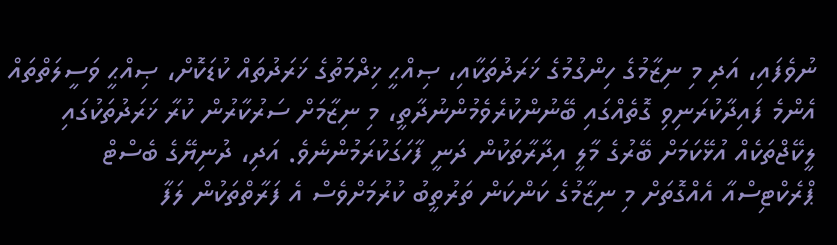ނުވެފައި، އަދި މި ނިޒާމުގެ ހިންގުމުގެ ޚަރަދުތަކާއި، ޞިއްޙީ ޚިދްމަތުގެ ޚަރަދުތައް ކުޑަކޮށް، ޞިއްޙީ ވަސީލަތްތައް އެންމެ ފައިދާކުރަނިވި ގޮތެއްގައި ބޭނުންކުރެވެމުންނުދާތީ، މި ނިޒާމަށް ސަރުކާރުން ކުރާ ޚަރަދުތަކުގައި ލީކޭޖްތަކެއް އުޅޭކަމަށް ބޭރުގެ މާލީ އިދާރާތަކުން ދަނީ ފާހަގަކުރަމުންނެވެ. އަދި، ދުނިޔޭގެ ބެސްޓް ޕްރެކްޓިސްއާ އެއްގޮތަށް މި ނިޒާމުގެ ކަންކަން ތަރުތީބު ކުރުމަށްވެސް އެ ފަރާތްތަކުން ލަފާ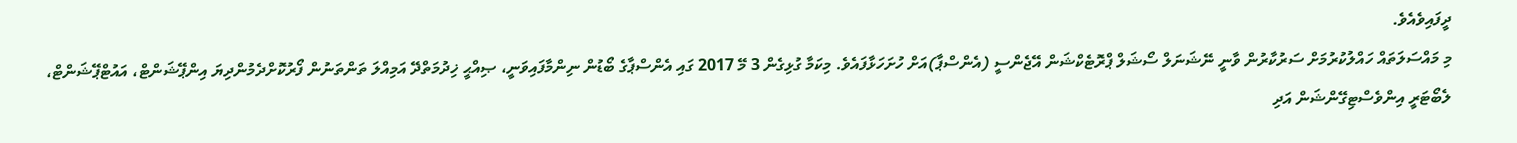ދީފައިވެއެވެ.
މި މައްސަލަތައް ހައްލުކުރުމަށް ސަރުކާރުން ވާނީ ނޭޝަނަލް ސޯޝަލް ޕްރޮޓެކްޝަން އޭޖެންސީ (އެންސްޕާ)އަށް ހުށަހަޅާފައެވެ. މިކަމާ ގުޅިގެން 3 މޭ 2017 ގައި އެންސްޕާގެ ބޯޑުން ނިންމާފައިވަނީ، ޞިއްޙީ ޚިދުމަތްދޭ އަމިއްލަ ތަންތަނުން ފޯރުކޮށްދެމުންދިޔަ އިންޕޭޝަންޓް، އައުޓްޕޭޝަންޓް، ލެބޯޓަރީ އިންވެސްޓިގޭންޝަން އަދި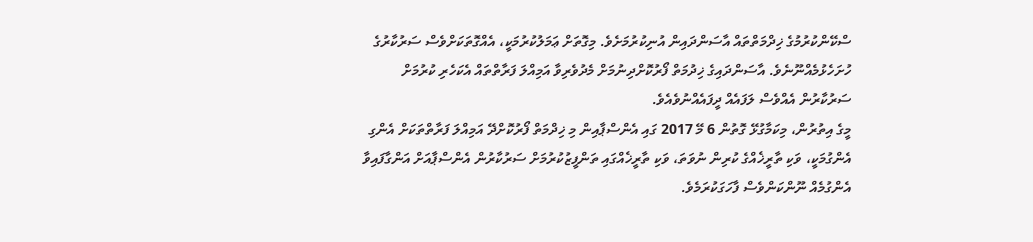ސްކޭންކުރުމުގެ ޚިދްމަތްތައް އާސަންދައިން އުނިކުރުމަށެވެ. މިގޮތަށް ޢަމަލުކުރުމަކީ، އެއްގޮތަކަށްވެސް ސަރުކާރުގެ ހުށަހެޅުމެއްނޫނެވެ. އާސަންދައިގެ ޚިދުމަތް ފޯރުކޮށްދިނުމަށް މެދުވެރިވާ އަމިއްލަ ފަރާތްތައް އެކަހެރި ކުރުމަށް ސަރުކާރުން އެއްވެސް ލަފައެއް ދީފައެއްނުވެއެވެ.
މީގެ އިތުރުން، މިކަމާގުޅޭ ގޮތުން 6 މޭ 2017 ގައި އެންސްޕާއިން މި ޚިދްމަތް ފޯރުކޮށްދޭ އަމިއްލަ ފަރާތްތަކަށް އެންގި އެންގުމަކީ، ވަކި ތާރީޚެއްގެ ކުރިން ނުވަތަ، ވަކި ތާރީޚެއްގައި ތަންފީޒުކުރުމަށް ސަރުކާރުން އެންސްޕާއަށް އަންގާފައިވާ އެންގުމެއް ނޫންކަންވެސް ފާހަގަކުރަމެވެ.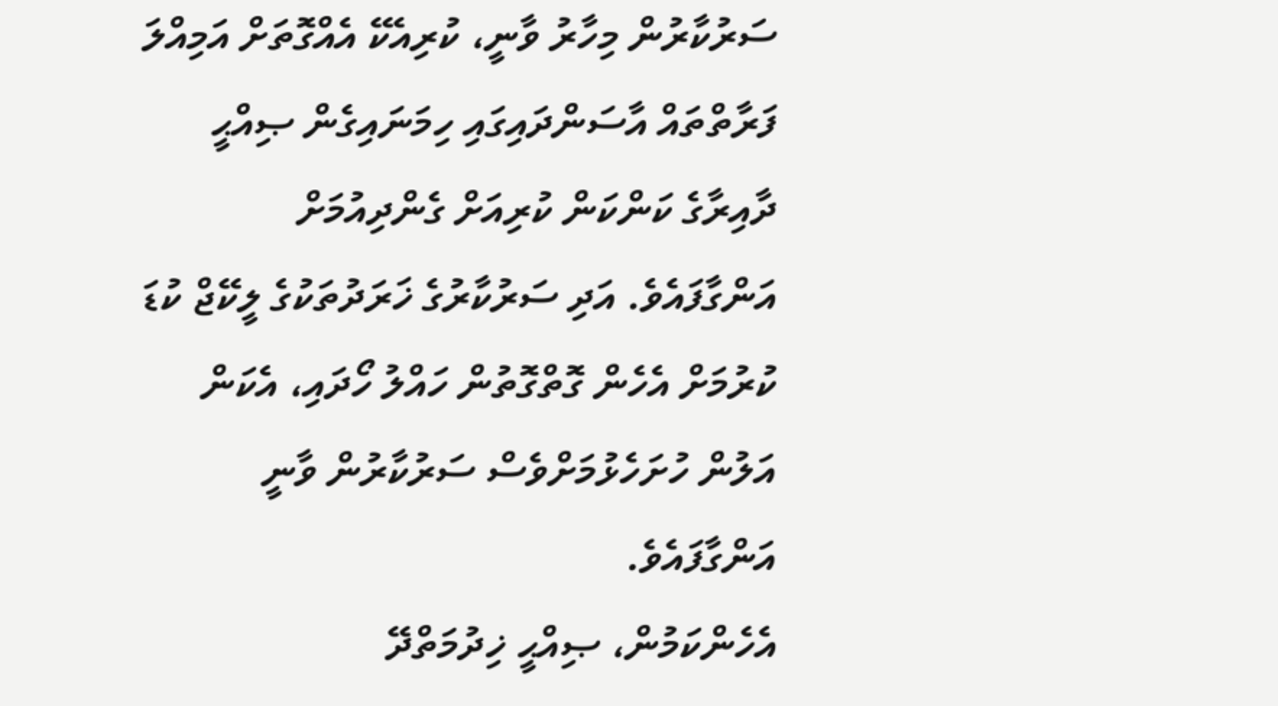ސަރުކާރުން މިހާރު ވާނީ، ކުރިއެކޭ އެއްގޮތަށް އަމިއްލަ ފަރާތްތައް އާސަންދައިގައި ހިމަނައިގެން ޞިއްޙީ ދާއިރާގެ ކަންކަން ކުރިއަށް ގެންދިއުމަށް އަންގާފައެވެ. އަދި ސަރުކާރުގެ ޚަރަދުތަކުގެ ލީކޭޖް ކުޑަ ކުރުމަށް އެހެން ގޮތްގޮތުން ހައްލު ހޯދައި، އެކަން އަލުން ހުށަހެޅުމަށްވެސް ސަރުކާރުން ވާނީ އަންގާފައެވެ.
އެހެންކަމުން، ޞިއްޙީ ޚިދުމަތްދޭ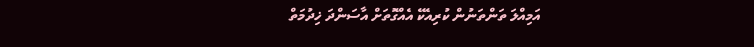އަމިއްލަ ތަންތަނުން ކުރިއެކޭ އެއްގޮތަށް އާސަންދަ ޚިދުމަތް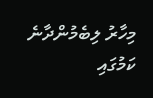މިހާރު ލިބެމުންދާނެ ކަމުގައި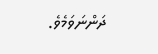ދަންނަވަމެވެ.